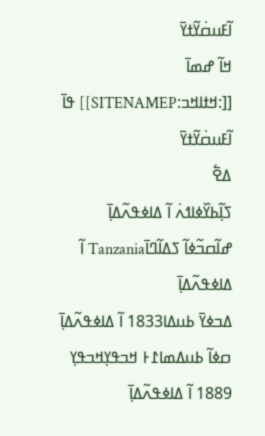ߊ߬ߓߎߛ߭ߌ߬ߙߌ߫
ߞߊ߬ ߝߘߊ߫ [[:ߞߙߊߞߏ:SITENAMEP]] ߟߊ߫
ߊ߬ߓߎߛ߭ߌ߬ߙߌ߫
ߡߐ߱
ߖߊ߲߬ߕߌ߰ߦߊߗߍ߭ ߊ߬ ߡߊߦߟߍ߬ߡߊ߲߫
ߝߊ߬ߛߏ߬ߦߊ߬ ߖߡߊ߬ߣߊ߫Tanzania ߊ߬ ߡߊߦߟߍ߬ߡߊ߲߫
ߡߏߦߌ߫ ߕߎߡߊ1833 ߊ߬ ߡߊߦߟߍ߬ߡߊ߲߫
ߛߦߊ߬ ߕߎߡߘߊ߁߅ ߞߏߟߌ߲ߞߏߟߌ߲ 1889 ߊ߬ ߡߊߦߟߍ߬ߡߊ߲߫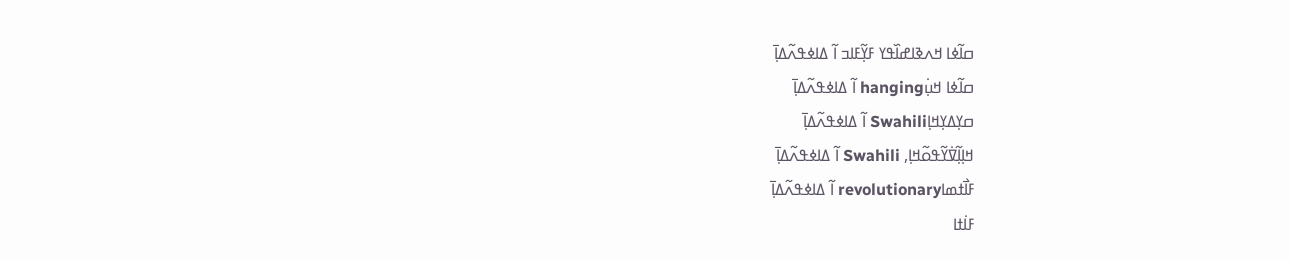ߛߊ߬ߦߊ ߞߍߢߊߝߊ߰ߟߌ ߓߌ߲߬ߓߊߏ ߊ߬ ߡߊߦߟߍ߬ߡߊ߲߫
ߛߊ߬ߦߊ ߞߎ߲߭hanging ߊ߬ ߡߊߦߟߍ߬ߡߊ߲߫
ߛߌ߲ߡߌ߲ߞߊ߲Swahili ߊ߬ ߡߊߦߟߍ߬ߡߊ߲߫
ߞߊ߲ߊ߲߬ߜ߭ߌ߬ߟߋ߬ߞߊ߲, Swahili ߊ߬ ߡߊߦߟߍ߬ߡߊ߲߫
ߓߊ߯ߙߘߊrevolutionary ߊ߬ ߡߊߦߟߍ߬ߡߊ߲߫
ߓߊ߭ߙߊ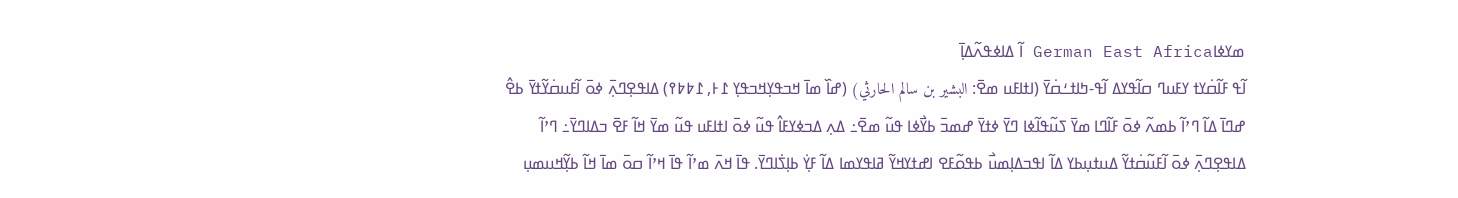ߘߌߦߊGerman East Africa ߊ߬ ߡߊߦߟߍ߬ߡߊ߲߫
ߊ߬ߟ ߓߊ߬ߛ߭ߌߙ ߌߓߎߣ ߛߊ߬ߟߌߡ ߊ߬ߟ-ߤߊߙߑߛ߭ߌ߫ (ߊߙߊߓߎ ߘߐ߫: البشير بن سالم الحارثي) (ߝߊ߰ ߘߊ߫ ߞߏߟߌ߲ߞߏߟߌ߲ ߁߅, ߁߈߈߉) ߡߊߟߐ߲ߣߍ߲߫ ߦߋ߫ ߊ߬ߓߎߛ߭ߌ߬ߙߌ߫ ߕߐ߮ ߝߣߊ߫ ߡߊ߬ ߣߴߊ߬ ߕߘߍ߬ ߦߋ߫ ߓߊ߬ߣߊ ߘߌ߫ ߖߎ߬ߟߊ߬ߦߊ ߣߌ߫ ߦߙߌ߫ ߝߘߏ߫ ߕߌ߯ߦߊ ߟߎ߬ ߘߐ߫߸ ߡߍ߲ ߡߏߦߌߓߊ߮ ߟߎ߬ ߦߋ߫ ߊߙߊߓߎ ߟߎ߬ ߘߌ߫ ߞߊ߬ ߓߐ߫ ߏߡߊߣߌ߫߸ ߣߴߊ߬ ߡߊߟߐ߲ߣߍ߲߫ ߦߋ߫ ߊ߬ߓߎ߬ߛ߭ߙߌ߬ ߡߎߙߎ߲ߕߌ ߡߊ߬ ߊߟߏߡߊ߲ߘߎ߯ ߕߟߋ߬ߓߐ ߊߝߙߌߞߌ߬ ߥߊߟߌߘߊ ߡߊ߬ ߓߌ߲߭ ߕߊ߲ߖ߭ߊߣߌ߫. ߟߊ߫ ߞߍ߫ ߘߴߊ߬ ߟߊ߫ ߞߴߊ߬ ߛߋ߫ ߘߊ߫ ߞߊ߬ ߕߌ߲߬ߞߎߘߎ߲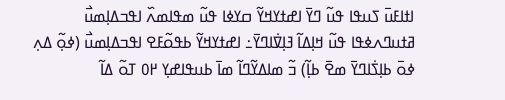ߊߙߊߓߎ߫ ߖߎߟߊ ߟߎ߬ ߣߌ߫ ߊߝߙߌߞߌ߬ ߛߌߦߊ ߟߎ߬ ߘߟߊߘߍ߰ ߊߟߏߡߊ߲ߘߎ߯ ߥߙߎߣߍߦߟߊ ߟߎ߬ ߞߊ߲ߡߊ߬ ߔߊ߲ߜ߭ߊߣߌ߫߸ ߊߝߙߌߞߌ߬ ߕߟߋ߬ߓߐ ߊߟߏߡߊ߲ߘߎ߯ (ߦߋ߲߬ ߡߍ߲ ߦߋ߫ ߕߊ߲ߖ߭ߊߣߌ߫ ߘߐ߫ ߕߊ߲߬) ߏ߬ ߘߊߡߌ߬ߣߊ߬ ߘߊ߫ ߕߎߟߊߝߌ߲ ߂߀ ߠߋ߬ ߡߊ߬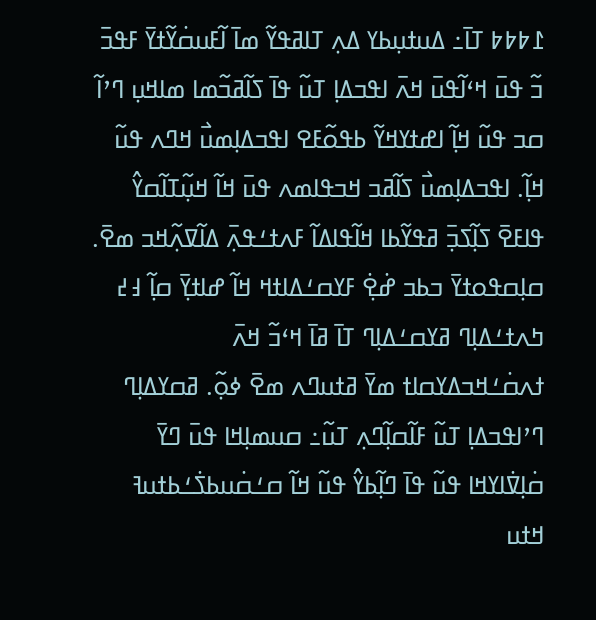߁߈߈߈ ߠߊ߫߸ ߡߎߙߎ߲ߕߌ ߡߍ߲ ߠߊߥߟߌ߬ ߘߊ߫ ߊ߬ߓߎߛ߭ߌ߬ߙߌ߫ ߓߟߏ߫ ߏ߬ ߟߎ߫ ߞߵߊ߬ߟߎ߫ ߞߍ߫ ߊߟߏߡߊ߲ ߠߎ߬ ߟߊ߫ ߖߊ߬ߥߏ߬ߘߊ ߘߊߞߎ߲ ߣߴߊ߬ ߛߏ ߟߎ߬ ߞߊ߲߬ ߊߝߙߌߞߌ߬ ߕߟߋ߬ߓߐ ߊߟߏߡߊ߲ߘߎ߯ ߞߣߍ ߟߎ߬ ߞߊ߲߬. ߊߟߏߡߊ߲ߘߎ߯ ߖߊ߬ߥߏ ߞߏߟߊߘߍ ߟߎ߫ ߞߊ߬ ߞߎ߲߬ߠߊ߬ߛߌ߮ ߟߊߓߐ߫ ߖߊ߲߬ߖߏ߲߫ ߥߟߌ߬ߕߊ ߞߊ߬ߟߊߡߊ߬ ߓߍߙߑߟߍ߲߫ ߡߊ߬ߜߍ߲߬ߞߏ ߘߐ߫. ߛߊ߲ߛߟߋߙߌ߫ ߏߕߏ ߝ߭ߐ߲߭ ߓߌߛߑߡߊߙߞ ߞߊ߬ ߝߊߙߌ߲߫ ߛߊ߲߬ ߃߄ ߤߍߙߑߡߊ߲ߣ ߥߌߛߑߡߊ߲ߣ ߠߊ߫ ߥߊ߫ ߞߵߏ߬ ߞߍ߫ ߙߍߛ߭ߑߞߏߡߌߛߊߙ ߘߌ߫ ߥߙߎߣߍ ߘߐ߫ ߦߋ߲߬. ߥߛߌߡߊ߲ߣ ߣߴߊߟߏߡߊ߲ ߠߎ߬ ߓߊ߬ߛߊ߲߬ߣߍ߲ ߠߎ߬߸ ߛߎߘߊ߲ߞߊ ߟߎ߫ ߣߌ߫ ߛ߭ߊ߲ߜ߭ߊߌߞߊ ߟߎ߬ ߟߊ߫ ߣߊ߲߬ߕߌ߮ ߟߎ߬ ߞߊ߬ ߛߑߛ߭ߎߕߖ߭ߑߕߙߎߔ ߞߙߎ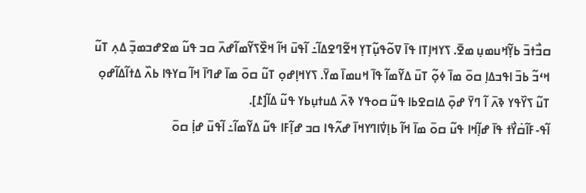ߛߏ߯ߙߏ߫ ߕߌ߲߬ߞߎߘߎ߲ ߘߐ߫. ߖߌߞߊ߲ߠߊ ߟߊ߫ ߜߋ߬ߟߎ߲߬ߠߌ߲ ߞߐ߬ߣߐߡߊ߬߸ ߊ߬ߟߎ߫ ߞߊ߬ ߞߐ߰ߖߌ߬ߘߊ߬ߝߍ߫ ߛߏ ߟߎ߬ ߘߐߝߏߘߏ߲߫ ߡߍ߲ ߠߎ߬ ߞߵߏ߬ ߕߏ߫ ߊߟߏߡߊ߲ ߛߋ߫ ߘߊ߫ ߦߋ߲߬ ߠߎ߫ ߡߌ߬ߘߊ߬ ߟߊ߫ ߞߎߘߊ߫ ߘߌ߫. ߖߌߞߊ߲ߝߋ߲ ߠߎ߬ ߛߋ߫ ߘߊ߫ ߝߣߊ߫ ߞߊ߬ ߛߌߟߊ ߕߍ߰ ߡߙߊ߬ߡߊ߬ߝߋ߲ ߠߎ߬ ߖߌ߰ߟߌ ߢߍ߫ ߊ߬ ߣߌ߫ ߝߋ߲߫ ߡߊߛߐߕߊ ߟߎ߬ ߛߋߟߌ ߢߍ߫ ߡߎߙߎ߲ߕߌ ߟߎ߬ ߡߊ߬[߁].
ߊ߬ߟ-ߓߊ߬ߛ߭ߌ߯ߙ ߟߊ߫ ߝߊ߲߬ߞߊ ߟߎ߬ ߛߋ߫ ߘߊ߫ ߞߊ߬ ߕߊ߲ߜ߭ߊߣߌߞߊ߫ ߝߍ߬ߟߊ ߛߏ ߝߊ߲߬ߓߊ ߟߎ߬ ߡߌ߬ߘߊ߬߸ ߊ߬ߟߎ߫ ߝߊ߲߭ ߛߋ߫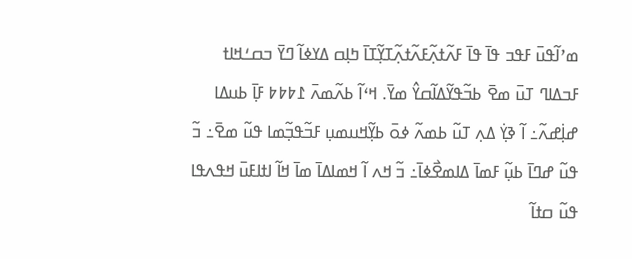ߘߴߊ߬ߟߎ߫ ߓߟߏ ߟߊ߫ ߟߊ߫ ߓߍ߬ߙߍ߲߬ߓߍ߬ߙߍ߲߬ߠߌ߲߬ߠߊ߫ ߤߊ߲ߛ ߡߌߦߊ߬ ߣߌ߫ ߏߛߑߞߊߙ ߓߏߡߊߣ ߠߎ߫ ߘߐ߫ ߕߏ߬ߟߌ߬ߡߊ߬ߛߌ߮ ߘߌ߫. ߞߵߊ߬ ߕߍ߬ߘߍ߫ ߁߈߈߈ ߓߊ߲߫ ߕߎߡߊ ߝߊ߲߭ߝߍ߬߸ ߊ߬ ߢߌ߲߭ ߡߍ߲ ߠߎ߬ ߕߘߍ߬ ߦߋ߫ ߕߌ߲߬ߞߎߘߎ߲ ߓߏ߬ߟߏ߲߬ߘߊ ߟߎ߬ ߘߐ߫߸ ߏ߬ ߟߎ߬ ߝߣߊ߫ ߕߎ߲߬ ߓߘߊ߫ ߡߊߘߐ߯ߦߊ߫߸ ߏ߬ ߞߍ ߊ߬ ߞߘߊߡߊ߫ ߘߊ߫ ߞߊ߬ ߊߙߊߓߎ߫ ߞߟߍߟߊ ߟߎ߬ ߛߙߊ߬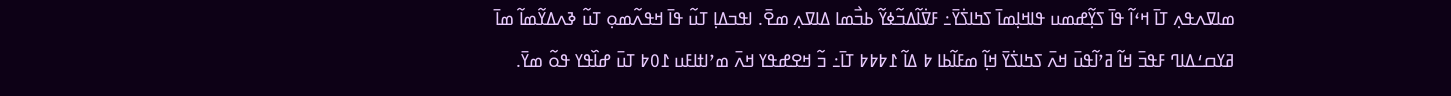ߘߊߜߍߟߍ߲ ߠߊ߫ ߞߵߊ߬ ߟߊ߫ ߖߌ߲߬ߝߘߎ ߟߊߞߊ߲ߘߊ߫ ߖߤߊߖ߭ߌ߫߸ ߓߜ߭ߊ߬ߡߏ߬ߦߌ߬ ߕߏ߯ߘߊ ߡߊߜߍ߲ ߘߐ߫. ߊߟߏߡߊ߲ ߠߎ߬ ߟߊ߫ ߞߟߍ߬ߘߋ߲ ߠߎ߬ ߢߍߡߌ߬ߘߊ߬ ߘߊ߫ ߥߌߛߑߡߊߣ ߓߟߏ߫ ߞߊ߬ ߥߴߊ߬ߟߎ߫ ߞߍ߫ ߖߤߊߖ߭ߌ߫ ߞߊ߲߬ ߘߓߊ߬ߕߊ ߈ ߡߊ߬ ߁߈߈߈ ߠߊ߫߸ ߏ߬ ߞߐߝߟߌ ߞߍ߫ ߘߴߊߙߊߓߎ ߁߀߈ ߠߎ߫ ߝߊ߰ߟߌ ߟߋ߬ ߘߌ߫.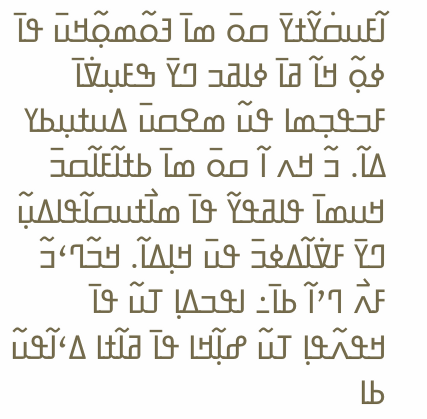ߊ߬ߓߎߛ߭ߌ߬ߙߌ߫ ߛߋ߫ ߘߊ߫ ߔߋ߬ߘߋ߲߬ߞߎ߫ ߟߊ߫ ߦߋ߲߬ ߞߊ߬ ߥߊ߫ ߦߊߥߏ ߣߌ߫ ߒߓߎ߲ߜ߭ߊ߫ ߓߏߟߏ߲ߘߊ ߟߎ߬ ߘߐߛߎ߫ ߡߎߙߎ߲ߕߌ ߡߊ߬. ߏ߬ ߞߍ ߊ߬ ߛߋ߫ ߘߊ߫ ߕߙߊ߬ߓߊ߬ߛߏ߫ ߞߎߘߊ߫ ߟߊߥߟߌ߬ ߟߊ߫ ߘߊ߯ߙߎߛߊ߬ߟߊߡߎ߲߬ ߣߌ߫ ߓߜ߭ߊ߬ߡߦߏ߫ ߟߎ߫ ߞߊ߲ߡߊ߬. ߞߏ߬ߣߵߏ߬ ߓߍ߯ ߣߴߊ߬ ߕߊ߫߸ ߊߟߏߡߊ߲ ߠߎ߬ ߟߊ߫ ߞߟߍ߬ߟߊ߲ ߠߎ߬ ߝߊ߲߬ߞߊ ߟߊ߫ ߥߊ߬ߙߊ ߡߵߊ߬ߟߎ߬ ߕߊ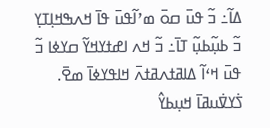ߡߊ߬߸ ߏ߬ ߟߎ߫ ߛߋ߫ ߘߴߊ߬ߟߎ߫ ߟߊ߫ ߞߍߒߞߊ߲ߠߌ߲ ߏ߬ ߕߎ߲߬ߕߎ߲߬ ߠߊ߫߸ ߏ߬ ߞߍ ߊߝߙߌߞߌ߬ ߛߌߦߊ ߏ߬ ߟߎ߫ ߞߵߊ߬ ߡߊߥߙߍߥߙߍ߫ ߞߊߟߌߦߊ߫ ߘߐ߫.
ߖ߭ߌߜ߭ߎߥߊ߫ ߞߎ߲ߕߌ߮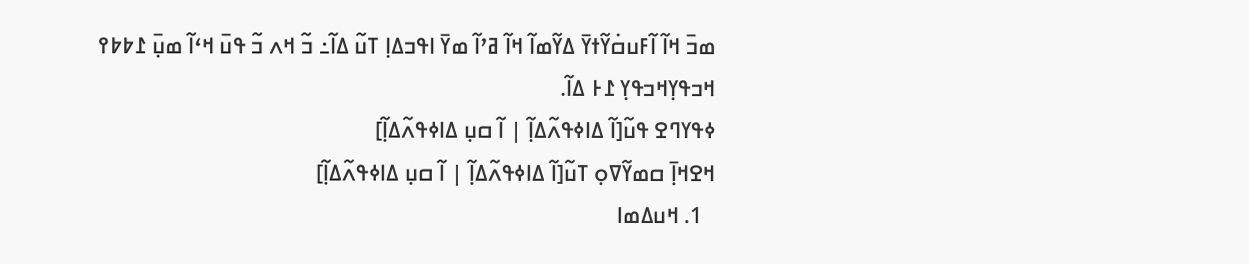ߘߏ߫ ߞߊ߬ ߊ߬ߓߎߛ߭ߌ߬ߙߌ߫ ߡߌ߬ߘߊ߬ ߞߊ߬ ߥߴߊ߬ ߘߌ߫ ߊߟߏߡߊ߲ ߠߎ߬ ߡߊ߬߸ ߏ߬ ߞߍ ߏ߬ ߟߎ߫ ߞߵߊ߬ ߘߎ߲߫ ߁߈߈߉ ߞߏߟߌ߲ߞߏߟߌ߲ ߁߅ ߡߊ߬.
ߦߟߌߣߐ ߟߎ߬[ߊ߬ ߡߊߦߟߍ߬ߡߊ߲߬ | ߊ߬ ߛߎ߲ ߡߊߦߟߍ߬ߡߊ߲߬]
ߞߐߞߊ߲߫ ߛߘߌ߬ߜߋ߲ ߠߎ߬[ߊ߬ ߡߊߦߟߍ߬ߡߊ߲߬ | ߊ߬ ߛߎ߲ ߡߊߦߟߍ߬ߡߊ߲߬]
  1. ߞߎߡߘߊ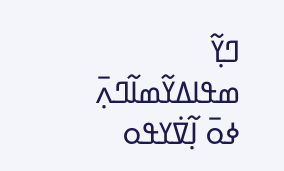ߣߌ߲߬ ߘߟߊߡߌ߬ߘߊ߬ߣߍ߲߫ ߦߋ߫ ߊ߲߬ߜ߭ߌߟߋ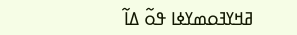ߥߞߌߔߋߘߌߦߊ ߟߋ߬ ߡߊ߬